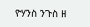ዮሃንስ ንጉስ ዘ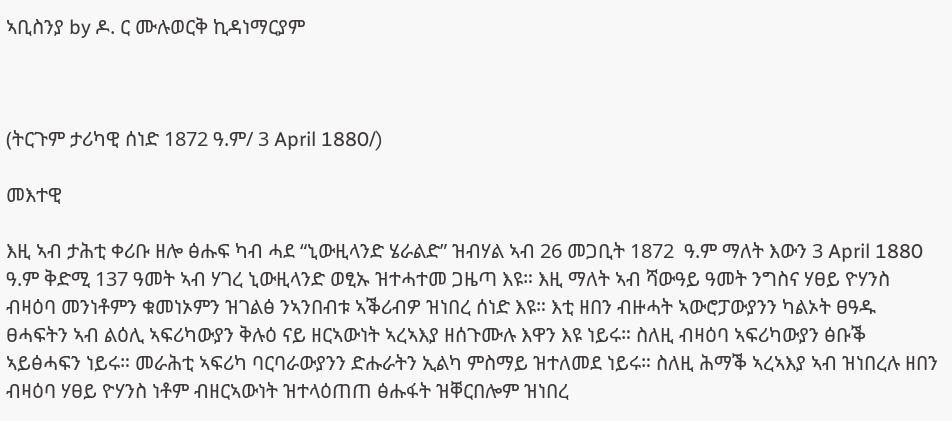ኣቢስንያ by ዶ. ር ሙሉወርቅ ኪዳነማርያም



(ትርጉም ታሪካዊ ሰነድ 1872 ዓ.ም/ 3 April 1880/)

መእተዊ

እዚ ኣብ ታሕቲ ቀሪቡ ዘሎ ፅሑፍ ካብ ሓደ “ኒውዚላንድ ሄራልድ” ዝብሃል ኣብ 26 መጋቢት 1872  ዓ.ም ማለት እውን 3 April 1880 ዓ.ም ቅድሚ 137 ዓመት ኣብ ሃገረ ኒውዚላንድ ወፂኡ ዝተሓተመ ጋዜጣ እዩ። እዚ ማለት ኣብ ሻውዓይ ዓመት ንግስና ሃፀይ ዮሃንስ ብዛዕባ መንነቶምን ቁመነኦምን ዝገልፅ ንኣንበብቱ ኣቕሪብዎ ዝነበረ ሰነድ እዩ። እቲ ዘበን ብዙሓት ኣውሮፓውያንን ካልኦት ፀዓዱ  ፀሓፍትን ኣብ ልዕሊ ኣፍሪካውያን ቅሉዕ ናይ ዘርኣውነት ኣረኣእያ ዘሰጉሙሉ እዋን እዩ ነይሩ። ስለዚ ብዛዕባ ኣፍሪካውያን ፅቡቕ ኣይፅሓፍን ነይሩ። መራሕቲ ኣፍሪካ ባርባራውያንን ድሑራትን ኢልካ ምስማይ ዝተለመደ ነይሩ። ስለዚ ሕማቕ ኣረኣእያ ኣብ ዝነበረሉ ዘበን ብዛዕባ ሃፀይ ዮሃንስ ነቶም ብዘርኣውነት ዝተላዕጠጠ ፅሑፋት ዝቐርበሎም ዝነበረ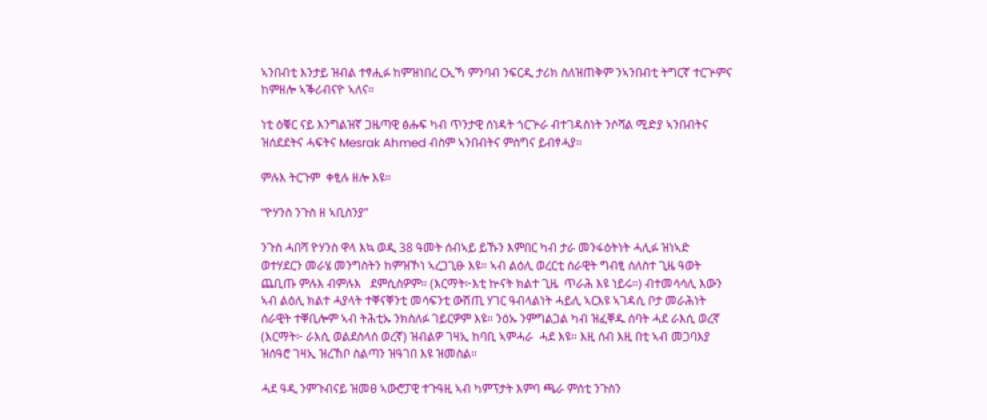ኣንበብቲ እንታይ ዝብል ተፃሒፉ ከምዝነበረ ርኢኻ ምንባብ ንፍርዲ ታሪክ ስለዝጠቅም ንኣንበብቲ ትግርኛ ተርጕምና ከምዘሎ ኣቕሪብናዮ ኣለና።

ነቲ ዕቑር ናይ እንግልዝኛ ጋዜጣዊ ፅሑፍ ካብ ጥንታዊ ሰነዳት ጎርጕራ ብተገዳስነት ንሶሻል ሚድያ ኣንበብትና ዝሰደደትና ሓፍትና Mesrak Ahmed ብስም ኣንበብትና ምስግና ይብፃሓያ።

ምሉእ ትርጉም  ቀፂሉ ዘሎ እዩ።

“ዮሃንስ ንጉስ ዘ ኣቢስንያ”

ንጉስ ሓበሻ ዮሃንስ ዋላ እኳ ወዲ 38 ዓመት ሰብኣይ ይኹን እምበር ካብ ታራ መንፋዕትነት ሓሊፉ ዝነኣድ  ወተሃደርን መራሄ መንግስትን ከምዝኾነ ኣረጋጊፁ እዩ። ኣብ ልዕሊ ወረርቲ ሰራዊት ግብፂ ሰለስተ ጊዜ ዓወት ጨቢጡ ምሉእ ብምሉእ   ደምሲስዎም። (እርማት፦እቲ ኵናት ክልተ ጊዜ  ጥራሕ እዩ ነይሩ።) ብተመሳሳሊ እውን ኣብ ልዕሊ ክልተ ሓያላት ተቐናቐንቲ መሳፍንቲ ውሽጢ ሃገር ዓብላልነት ሓይሊ ኣርእዩ ኣገዳሲ ቦታ መራሕነት ሰራዊት ተቐቢሎም ኣብ ትሕቲኡ ንክስለፉ ገይርዎም እዩ። ንዕኡ ንምግልጋል ካብ ዝፈቐዱ ሰባት ሓደ ራእሲ ወረኛ (እርማት፦ ራእሲ ወልደስላሰ ወረኛ) ዝብልዎ ገዛኢ ከባቢ ኣምሓራ  ሓደ እዩ። እዚ ሰብ እዚ በቲ ኣብ መጋባእያ ዝሰዓሮ ገዛኢ ዝረኸቦ ስልጣን ዝዓገበ እዩ ዝመስል።

ሓደ ዓዲ ንምጉብናይ ዝመፀ ኣውሮፓዊ ተጉዓዚ ኣብ ካምፕታት እምባ ጫራ ምሰቲ ንጉስን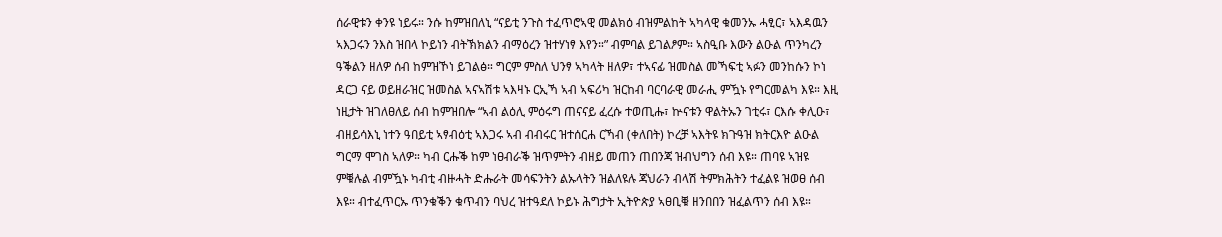ሰራዊቱን ቀንዩ ነይሩ። ንሱ ከምዝበለኒ “ናይቲ ንጉስ ተፈጥሮኣዊ መልክዕ ብዝምልከት ኣካላዊ ቁመንኡ ሓፂር፣ ኣእዳዉን ኣእጋሩን ንእስ ዝበላ ኮይነን ብትኽክልን ብማዕረን ዝተሃነፃ እየን።” ብምባል ይገልፆም። ኣስዒቡ እውን ልዑል ጥንካረን ዓቕልን ዘለዎ ሰብ ከምዝኾነ ይገልፅ። ግርም ምስለ ህንፃ ኣካላት ዘለዎ፣ ተኣናፊ ዝመስል መኻፍቲ ኣፉን መንከሱን ኮነ ዳርጋ ናይ ወይዘራዝር ዝመስል ኣናኣሽቱ ኣእዛኑ ርኢኻ ኣብ ኣፍሪካ ዝርከብ ባርባራዊ መራሒ ምዃኑ የግርመልካ እዩ። እዚ ነዚታት ዝገለፀለይ ሰብ ከምዝበሎ “ኣብ ልዕሊ ምዕሩግ ጠናናይ ፈረሱ ተወጢሑ፣ ኵናቱን ዋልትኡን ገቲሩ፣ ርእሱ ቀሊዑ፣ ብዘይሳእኒ ነተን ዓበይቲ ኣፃብዕቲ ኣእጋሩ ኣብ ብብሩር ዝተሰርሐ ርኻብ (ቀለበት) ኮረቻ ኣእትዩ ክጉዓዝ ክትርእዮ ልዑል ግርማ ሞገስ ኣለዎ። ካብ ርሑቕ ከም ነፀብራቕ ዝጥምትን ብዘይ መጠን ጠበንጃ ዝብህግን ሰብ እዩ። ጠባዩ ኣዝዩ ምቑሉል ብምዃኑ ካብቲ ብዙሓት ድሑራት መሳፍንትን ልኡላትን ዝልለዩሉ ጃህራን ብላሽ ትምክሕትን ተፈልዩ ዝወፀ ሰብ እዩ። ብተፈጥርኡ ጥንቁቕን ቁጥብን ባህረ ዝተዓደለ ኮይኑ ሕግታት ኢትዮጵያ ኣፀቢቑ ዘንበበን ዝፈልጥን ሰብ እዩ።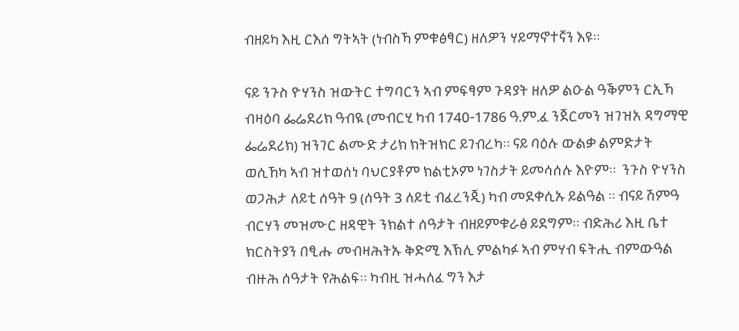ብዘይካ እዚ ርእሰ ግትኣት (ነብስኻ ምቁፅፃር) ዘለዎን ሃይማኖተኛን እዩ።

ናይ ንጉስ ዮሃንስ ዝውትር ተግባርን ኣብ ምፍፃም ጉዳያት ዘለዎ ልዑል ዓቕምን ርኢኻ ብዛዕባ ፌሬደሪክ ዓብዪ (መብርሂ ካብ 1740-1786 ዓ.ም.ፈ ንጀርመን ዝገዝአ ዳግማዊ ፌሬደሪክ) ዝንገር ልሙድ ታሪክ ክትዝክር ይገብረካ። ናይ ባዕሉ ውልቃ ልምድታት ወሲኸካ ኣብ ዝተወሰነ ባህርያቶም ክልቲኦም ነገስታት ይመሳሰሉ እዮም።  ንጉስ ዮሃንስ ወጋሕታ ለይቲ ሰዓት 9 (ሰዓት 3 ለይቲ ብፈረንጂ) ካብ መደቀሲኡ ይልዓል ። ብናይ ሽምዓ ብርሃን መዝሙር ዘዳዊት ንክልተ ሰዓታት ብዘይምቁራፅ ይደግም። ብድሕሪ እዚ ቤተ ክርስትያን በፂሑ መብዛሕትኡ ቅድሚ እኽሊ ምልካፉ ኣብ ምሃብ ፍትሒ ብምውዓል ብዙሕ ሰዓታት የሕልፍ። ካብዚ ዝሓለፈ ግን እታ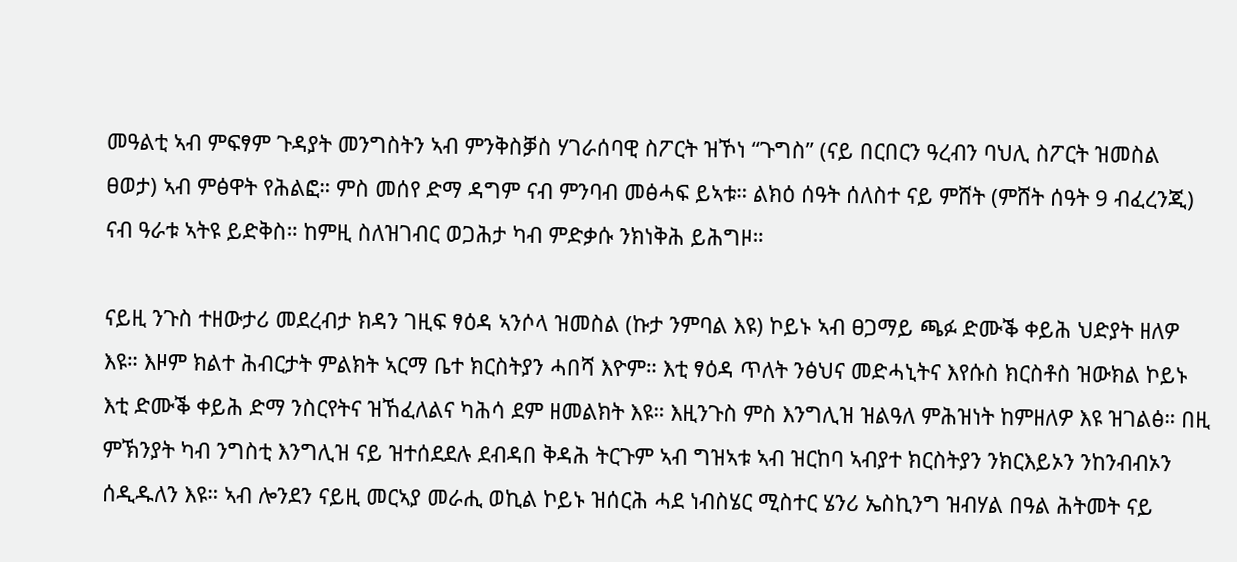መዓልቲ ኣብ ምፍፃም ጉዳያት መንግስትን ኣብ ምንቅስቓስ ሃገራሰባዊ ስፖርት ዝኾነ “ጉግስ” (ናይ በርበርን ዓረብን ባህሊ ስፖርት ዝመስል ፀወታ) ኣብ ምፅዋት የሕልፎ። ምስ መሰየ ድማ ዳግም ናብ ምንባብ መፅሓፍ ይኣቱ። ልክዕ ሰዓት ሰለስተ ናይ ምሸት (ምሸት ሰዓት 9 ብፈረንጂ) ናብ ዓራቱ ኣትዩ ይድቅስ። ከምዚ ስለዝገብር ወጋሕታ ካብ ምድቃሱ ንክነቅሕ ይሕግዞ።

ናይዚ ንጉስ ተዘውታሪ መደረብታ ክዳን ገዚፍ ፃዕዳ ኣንሶላ ዝመስል (ኩታ ንምባል እዩ) ኮይኑ ኣብ ፀጋማይ ጫፉ ድሙቕ ቀይሕ ህድያት ዘለዎ እዩ። እዞም ክልተ ሕብርታት ምልክት ኣርማ ቤተ ክርስትያን ሓበሻ እዮም። እቲ ፃዕዳ ጥለት ንፅህና መድሓኒትና እየሱስ ክርስቶስ ዝውክል ኮይኑ እቲ ድሙቕ ቀይሕ ድማ ንስርየትና ዝኸፈለልና ካሕሳ ደም ዘመልክት እዩ። እዚንጉስ ምስ እንግሊዝ ዝልዓለ ምሕዝነት ከምዘለዎ እዩ ዝገልፅ። በዚ ምኽንያት ካብ ንግስቲ እንግሊዝ ናይ ዝተሰደደሉ ደብዳበ ቅዳሕ ትርጉም ኣብ ግዝኣቱ ኣብ ዝርከባ ኣብያተ ክርስትያን ንክርእይኦን ንከንብብኦን ሰዲዱለን እዩ። ኣብ ሎንደን ናይዚ መርኣያ መራሒ ወኪል ኮይኑ ዝሰርሕ ሓደ ነብስሄር ሚስተር ሄንሪ ኤስኪንግ ዝብሃል በዓል ሕትመት ናይ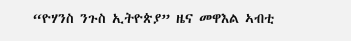“ዮሃንስ ንጉስ ኢትዮጵያ” ዜና መዋእል ኣብቲ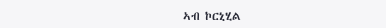ኣብ ኮርኒሂል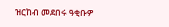ዝርከብ መደበሩ ዓቂቡዎ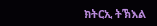ክትርኢ ትኽእል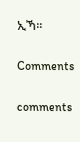ኢኻ።

Comments

comments